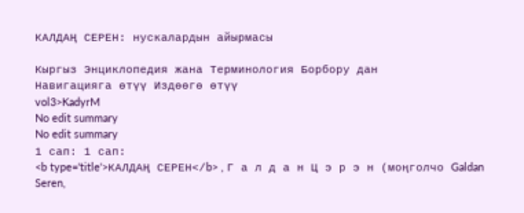КАЛДАҢ СЕРЕН: нускалардын айырмасы

Кыргыз Энциклопедия жана Терминология Борбору дан
Навигацияга өтүү Издөөгө өтүү
vol3>KadyrM
No edit summary
No edit summary
1 сап: 1 сап:
<b type='title'>КАЛДАҢ СЕРЕН</b> , Г а л д а н Ц э р э н (моңголчо Galdan Seren,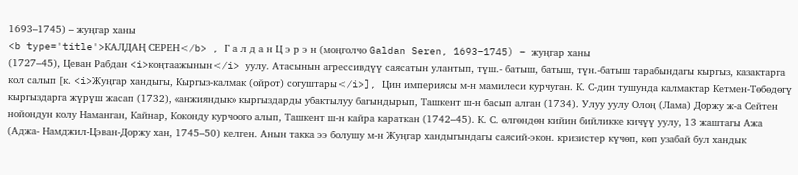1693–1745) – жуңгар ханы
<b type='title'>КАЛДАҢ СЕРЕН</b> , Г а л д а н Ц э р э н (моңголчо Galdan Seren, 1693–1745) – жуңгар ханы
(1727–45), Цеван Рабдан <i>коңтаажынын</i> уулу. Атасынын агрессивдүү саясатын улантып, түш.- батыш, батыш, түн.-батыш тарабындагы кыргыз, казактарга кол салып [к. <i>Жуңгар хандыгы, Кыргыз-калмак (ойрот) согуштары</i>], Цин империясы м-н мамилеси курчуган. К. С-дин тушунда калмактар Кетмен-Төбөдөгү кыргыздарга жүрүш жасап (1732), «анжияндык» кыргыздарды убактылуу багындырып, Ташкент ш-н басып алган (1734). Улуу уулу Олоң (Лама) Доржу ж-а Сейтен нойондун колу Наманган, Кайнар, Коконду курчоого алып, Ташкент ш-н кайра караткан (1742–45). К. С. өлгөндөн кийин бийликке кичүү уулу, 13 жаштагы Ажа (Аджа- Намджил-Цэван-Доржу хан, 1745–50) келген. Анын такка ээ болушу м-н Жуңгар хандыгындагы саясий-экон. кризистер күчөп, көп узабай бул хандык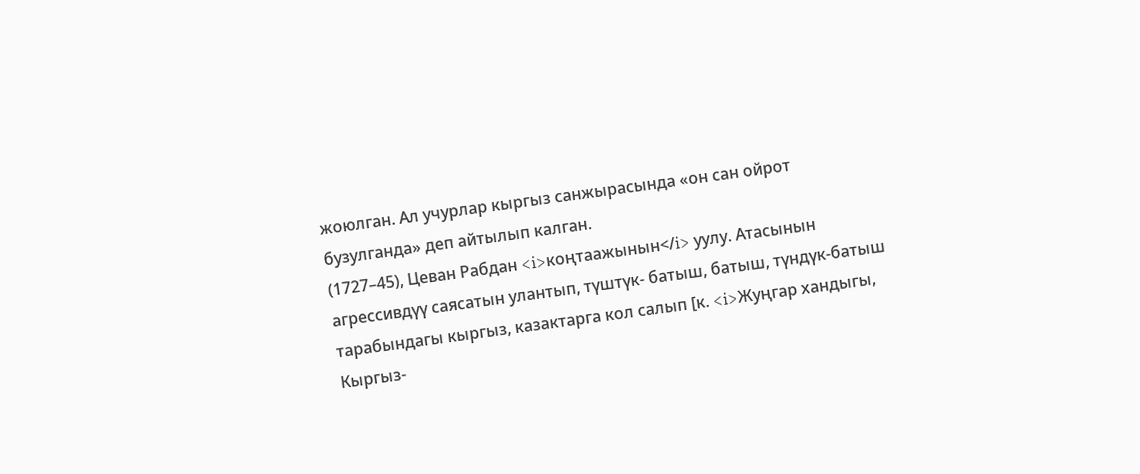жоюлган. Ал учурлар кыргыз санжырасында «он сан ойрот бузулганда» деп айтылып калган.
(1727–45), Цеван Рабдан <i>коңтаажынын</i> уулу. Атасынын агрессивдүү саясатын улантып, түштүк- батыш, батыш, түндүк-батыш тарабындагы кыргыз, казактарга кол салып [к. <i>Жуңгар хандыгы, Кыргыз-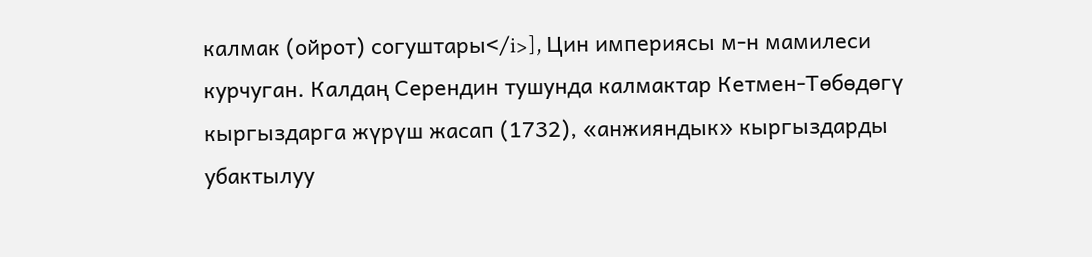калмак (ойрот) согуштары</i>], Цин империясы м-н мамилеси курчуган. Калдаң Серендин тушунда калмактар Кетмен-Төбөдөгү кыргыздарга жүрүш жасап (1732), «анжияндык» кыргыздарды убактылуу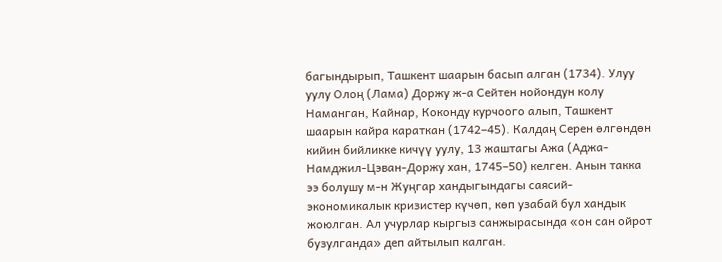багындырып, Ташкент шаарын басып алган (1734). Улуу уулу Олоң (Лама) Доржу ж-а Сейтен нойондун колу Наманган, Кайнар, Коконду курчоого алып, Ташкент шаарын кайра караткан (1742–45). Калдаң Серен өлгөндөн кийин бийликке кичүү уулу, 13 жаштагы Ажа (Аджа- Намджил-Цэван-Доржу хан, 1745–50) келген. Анын такка ээ болушу м-н Жуңгар хандыгындагы саясий-экономикалык кризистер күчөп, көп узабай бул хандык жоюлган. Ал учурлар кыргыз санжырасында «он сан ойрот бузулганда» деп айтылып калган.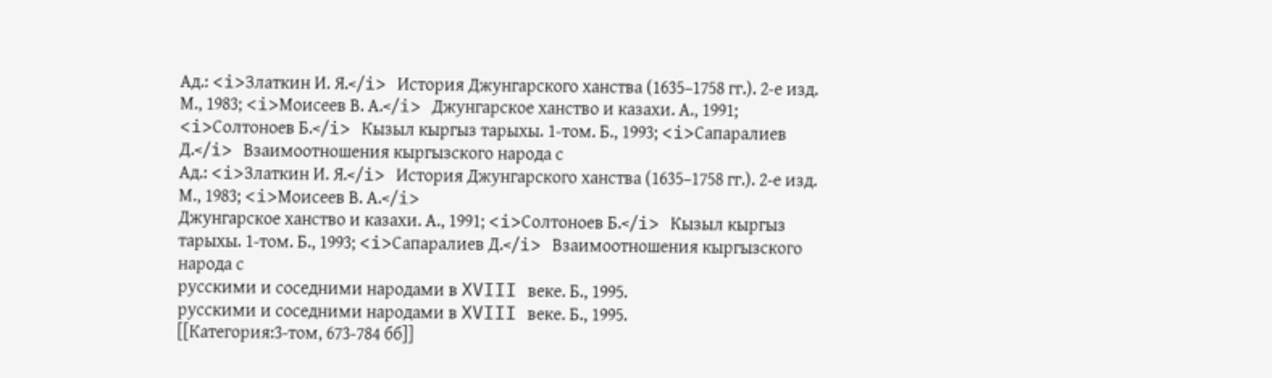Ад.: <i>Златкин И. Я.</i> История Джунгарского ханства (1635–1758 гг.). 2-е изд. М., 1983; <i>Моисеев В. А.</i> Джунгарское ханство и казахи. А., 1991; <i>Солтоноев Б.</i> Кызыл кыргыз тарыхы. 1-том. Б., 1993; <i>Сапаралиев Д.</i> Взаимоотношения кыргызского народа с
Ад.: <i>Златкин И. Я.</i> История Джунгарского ханства (1635–1758 гг.). 2-е изд. М., 1983; <i>Моисеев В. А.</i>
Джунгарское ханство и казахи. А., 1991; <i>Солтоноев Б.</i> Кызыл кыргыз тарыхы. 1-том. Б., 1993; <i>Сапаралиев Д.</i> Взаимоотношения кыргызского народа с
русскими и соседними народами в XVIII веке. Б., 1995.
русскими и соседними народами в XVIII веке. Б., 1995.
[[Категория:3-том, 673-784 бб]]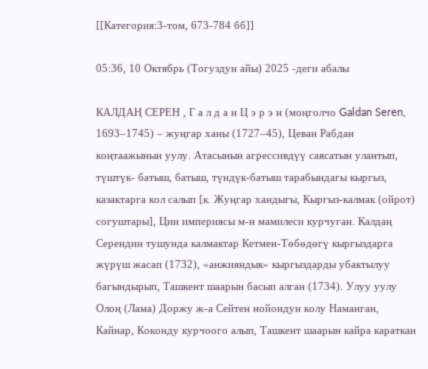[[Категория:3-том, 673-784 бб]]

05:36, 10 Октябрь (Тогуздун айы) 2025 -деги абалы

КАЛДАҢ СЕРЕН , Г а л д а н Ц э р э н (моңголчо Galdan Seren, 1693–1745) – жуңгар ханы (1727–45), Цеван Рабдан коңтаажынын уулу. Атасынын агрессивдүү саясатын улантып, түштүк- батыш, батыш, түндүк-батыш тарабындагы кыргыз, казактарга кол салып [к. Жуңгар хандыгы, Кыргыз-калмак (ойрот) согуштары], Цин империясы м-н мамилеси курчуган. Калдаң Серендин тушунда калмактар Кетмен-Төбөдөгү кыргыздарга жүрүш жасап (1732), «анжияндык» кыргыздарды убактылуу багындырып, Ташкент шаарын басып алган (1734). Улуу уулу Олоң (Лама) Доржу ж-а Сейтен нойондун колу Наманган, Кайнар, Коконду курчоого алып, Ташкент шаарын кайра караткан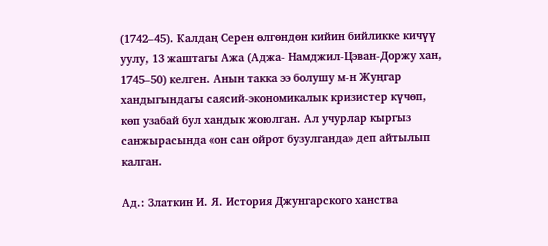(1742–45). Калдаң Серен өлгөндөн кийин бийликке кичүү уулу, 13 жаштагы Ажа (Аджа- Намджил-Цэван-Доржу хан, 1745–50) келген. Анын такка ээ болушу м-н Жуңгар хандыгындагы саясий-экономикалык кризистер күчөп, көп узабай бул хандык жоюлган. Ал учурлар кыргыз санжырасында «он сан ойрот бузулганда» деп айтылып калган.

Ад.: Златкин И. Я. История Джунгарского ханства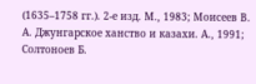(1635–1758 гг.). 2-е изд. М., 1983; Моисеев В. А. Джунгарское ханство и казахи. А., 1991; Солтоноев Б.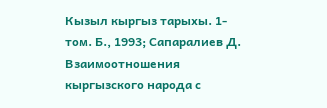Кызыл кыргыз тарыхы. 1-том. Б., 1993; Сапаралиев Д. Взаимоотношения кыргызского народа с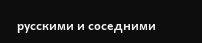русскими и соседними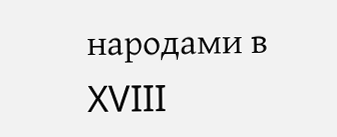народами в XVIII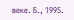веке. Б., 1995.